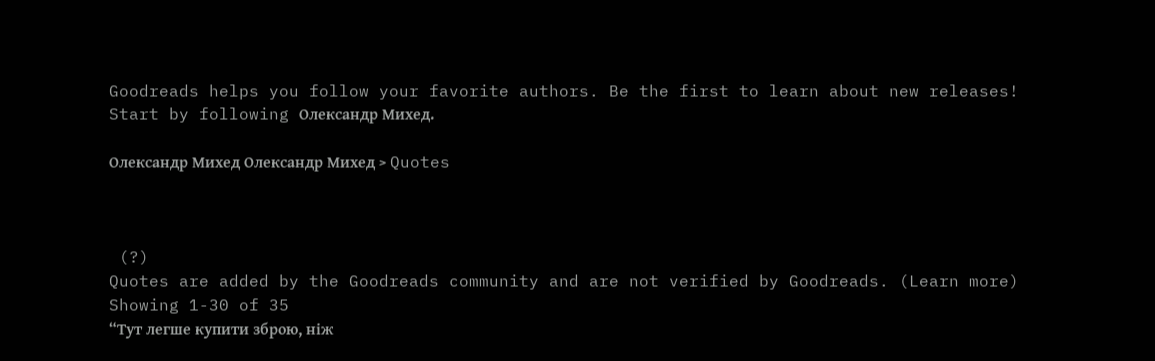Goodreads helps you follow your favorite authors. Be the first to learn about new releases!
Start by following Олександр Михед.

Олександр Михед Олександр Михед > Quotes



 (?)
Quotes are added by the Goodreads community and are not verified by Goodreads. (Learn more)
Showing 1-30 of 35
“Тут легше купити зброю, ніж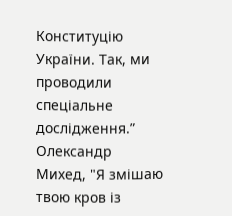Конституцію України. Так, ми проводили спеціальне дослідження.”
Олександр Михед, "Я змішаю твою кров із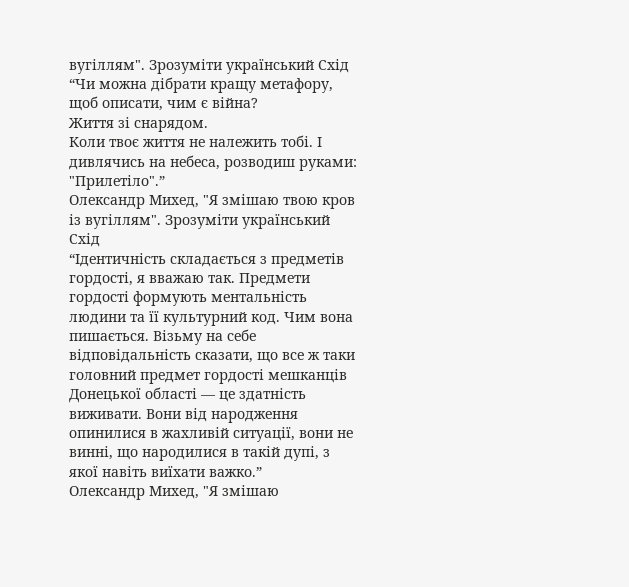вугіллям". Зрозуміти український Схід
“Чи можна дібрати кращу метафору, щоб описати, чим є війна?
Життя зі снарядом.
Коли твоє життя не належить тобі. І дивлячись на небеса, розводиш руками: "Прилетіло".”
Олександр Михед, "Я змішаю твою кров із вугіллям". Зрозуміти український Схід
“Ідентичність складається з предметів гордості, я вважаю так. Предмети гордості формують ментальність людини та її культурний код. Чим вона пишається. Візьму на себе відповідальність сказати, що все ж таки головний предмет гордості мешканців Донецької області — це здатність виживати. Вони від народження опинилися в жахливій ситуації, вони не винні, що народилися в такій дупі, з якої навіть виїхати важко.”
Олександр Михед, "Я змішаю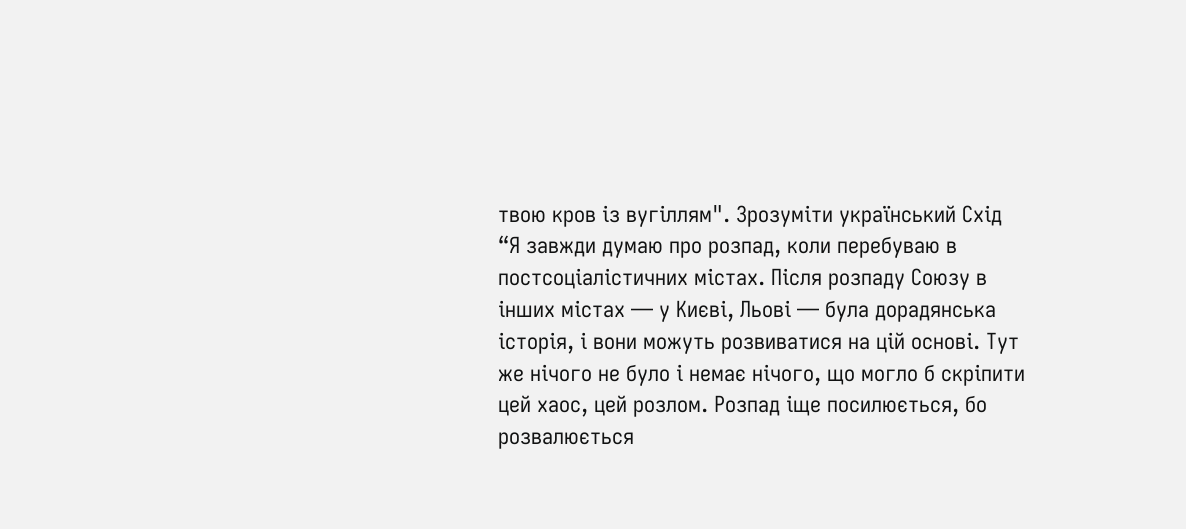твою кров із вугіллям". Зрозуміти український Схід
“Я завжди думаю про розпад, коли перебуваю в постсоціалістичних містах. Після розпаду Союзу в інших містах — у Києві, Льові — була дорадянська історія, і вони можуть розвиватися на цій основі. Тут же нічого не було і немає нічого, що могло б скріпити цей хаос, цей розлом. Розпад іще посилюється, бо розвалюється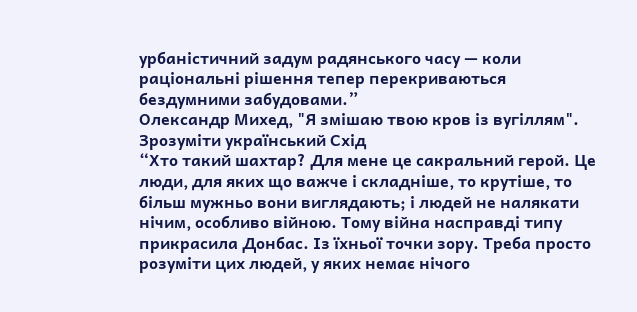урбаністичний задум радянського часу — коли раціональні рішення тепер перекриваються бездумними забудовами.”
Олександр Михед, "Я змішаю твою кров із вугіллям". Зрозуміти український Схід
“Хто такий шахтар? Для мене це сакральний герой. Це люди, для яких що важче і складніше, то крутіше, то більш мужньо вони виглядають; і людей не налякати нічим, особливо війною. Тому війна насправді типу прикрасила Донбас. Із їхньої точки зору. Треба просто розуміти цих людей, у яких немає нічого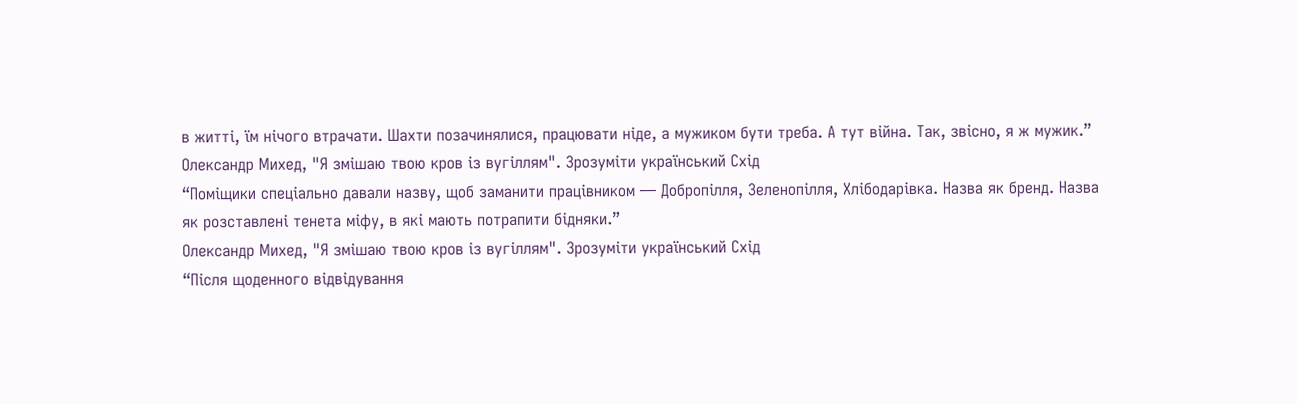в житті, їм нічого втрачати. Шахти позачинялися, працювати ніде, а мужиком бути треба. А тут війна. Так, звісно, я ж мужик.”
Олександр Михед, "Я змішаю твою кров із вугіллям". Зрозуміти український Схід
“Поміщики спеціально давали назву, щоб заманити працівником — Добропілля, Зеленопілля, Хлібодарівка. Назва як бренд. Назва як розставлені тенета міфу, в які мають потрапити бідняки.”
Олександр Михед, "Я змішаю твою кров із вугіллям". Зрозуміти український Схід
“Після щоденного відвідування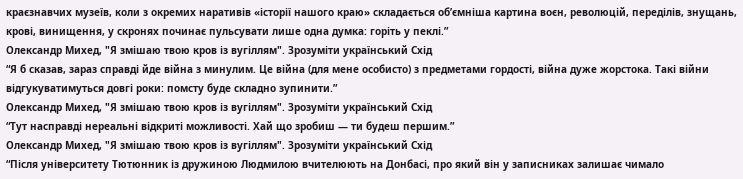краєзнавчих музеїв, коли з окремих наративів «історії нашого краю» складається об’ємніша картина воєн, революцій, переділів, знущань, крові, винищення, у скронях починає пульсувати лише одна думка: горіть у пеклі.”
Олександр Михед, "Я змішаю твою кров із вугіллям". Зрозуміти український Схід
“Я б сказав, зараз справді йде війна з минулим. Це війна (для мене особисто) з предметами гордості, війна дуже жорстока. Такі війни відгукуватимуться довгі роки: помсту буде складно зупинити.”
Олександр Михед, "Я змішаю твою кров із вугіллям". Зрозуміти український Схід
“Тут насправді нереальні відкриті можливості. Хай що зробиш — ти будеш першим.”
Олександр Михед, "Я змішаю твою кров із вугіллям". Зрозуміти український Схід
“Після університету Тютюнник із дружиною Людмилою вчителюють на Донбасі, про який він у записниках залишає чимало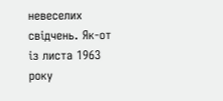невеселих свідчень. Як-от із листа 1963 року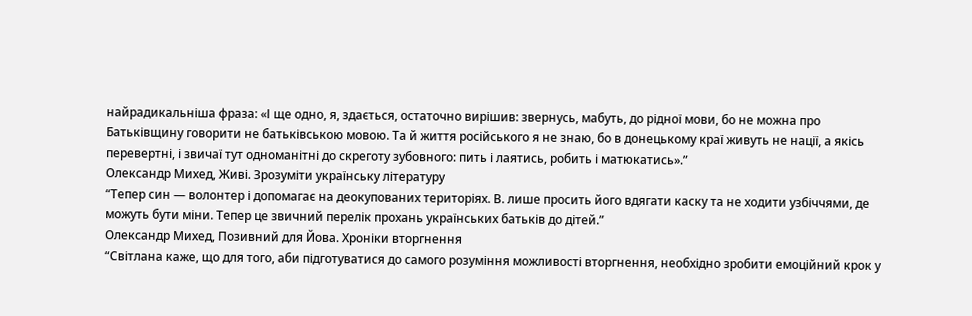найрадикальніша фраза: «І ще одно, я, здається, остаточно вирішив: звернусь, мабуть, до рідної мови, бо не можна про Батьківщину говорити не батьківською мовою. Та й життя російського я не знаю, бо в донецькому краї живуть не нації, а якісь перевертні, і звичаї тут одноманітні до скреготу зубовного: пить і лаятись, робить і матюкатись».”
Олександр Михед, Живі. Зрозуміти українську літературу
“Тепер син — волонтер і допомагає на деокупованих територіях. В. лише просить його вдягати каску та не ходити узбіччями, де можуть бути міни. Тепер це звичний перелік прохань українських батьків до дітей.”
Олександр Михед, Позивний для Йова. Хроніки вторгнення
“Світлана каже, що для того, аби підготуватися до самого розуміння можливості вторгнення, необхідно зробити емоційний крок у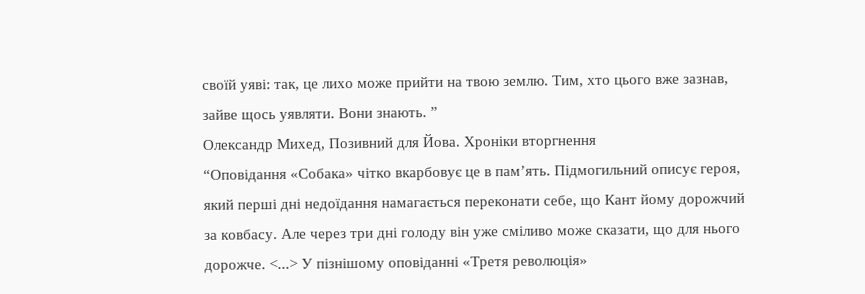своїй уяві: так, це лихо може прийти на твою землю. Тим, хто цього вже зазнав, зайве щось уявляти. Вони знають. ”
Олександр Михед, Позивний для Йова. Хроніки вторгнення
“Оповідання «Собака» чітко вкарбовує це в памʼять. Підмогильний описує героя, який перші дні недоїдання намагається переконати себе, що Кант йому дорожчий за ковбасу. Але через три дні голоду він уже сміливо може сказати, що для нього дорожче. <...> У пізнішому оповіданні «Третя революція»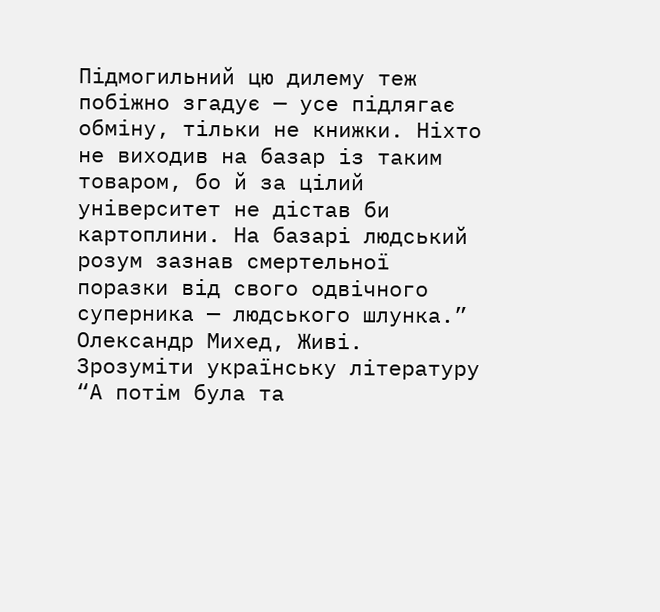Підмогильний цю дилему теж побіжно згадує — усе підлягає обміну, тільки не книжки. Ніхто не виходив на базар із таким товаром, бо й за цілий університет не дістав би картоплини. На базарі людський розум зазнав смертельної поразки від свого одвічного суперника — людського шлунка.”
Олександр Михед, Живі. Зрозуміти українську літературу
“А потім була та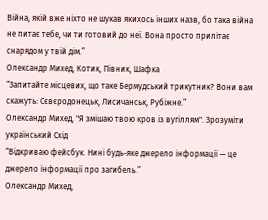Війна, якій вже ніхто не шукав якихось інших назв, бо така війна не питає тебе, чи ти готовий до неї. Вона просто прилітає снарядом у твій дім.”
Олександр Михед, Котик, Півник, Шафка
“Запитайте місцевих, що таке Бермудський трикутник? Вони вам скажуть: Сєвєродонецьк, Лисичанськ, Рубіжне.”
Олександр Михед, "Я змішаю твою кров із вугіллям". Зрозуміти український Схід
“Відкриваю фейсбук. Нині будь-яке джерело інформації — це джерело інформації про загибель.”
Олександр Михед,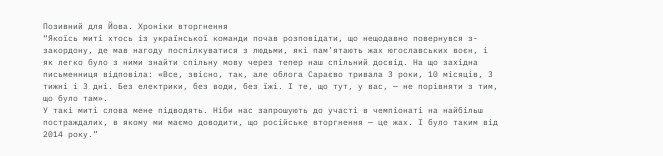Позивний для Йова. Хроніки вторгнення
“Якоїсь миті хтось із української команди почав розповідати, що нещодавно повернувся з-закордону, де мав нагоду поспілкуватися з людьми, які пам’ятають жах югославських воєн, і як легко було з ними знайти спільну мову через тепер наш спільний досвід. На що західна письменниця відповіла: «Все, звісно, так, але облога Сараєво тривала 3 роки, 10 місяців, 3 тижні і 3 дні. Без електрики, без води, без їжі. І те, що тут, у вас, — не порівняти з тим, що було там».
У такі миті слова мене підводять. Ніби нас запрошують до участі в чемпіонаті на найбільш постраждалих, в якому ми маємо доводити, що російське вторгнення — це жах. І було таким від 2014 року.”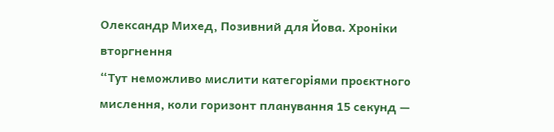Олександр Михед, Позивний для Йова. Хроніки вторгнення
“Тут неможливо мислити категоріями проєктного мислення, коли горизонт планування 15 секунд —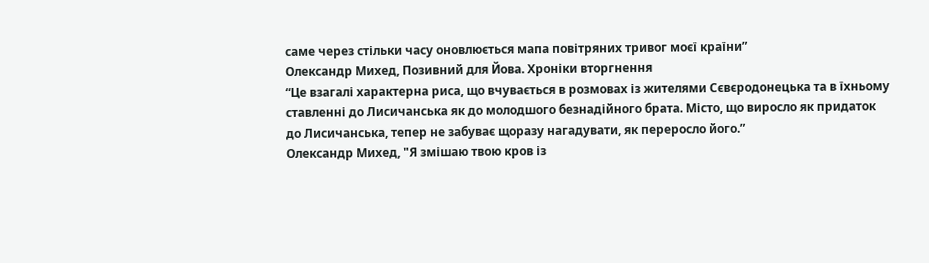саме через стільки часу оновлюється мапа повітряних тривог моєї країни”
Олександр Михед, Позивний для Йова. Хроніки вторгнення
“Це взагалі характерна риса, що вчувається в розмовах із жителями Сєвєродонецька та в їхньому ставленні до Лисичанська як до молодшого безнадійного брата. Місто, що виросло як придаток до Лисичанська, тепер не забуває щоразу нагадувати, як переросло його.”
Олександр Михед, "Я змішаю твою кров із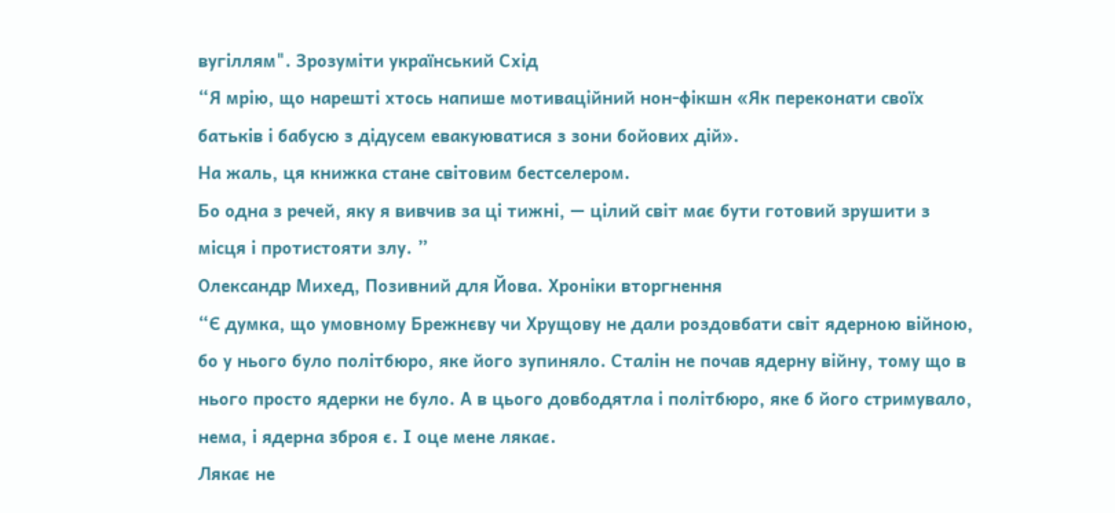вугіллям". Зрозуміти український Схід
“Я мрію, що нарешті хтось напише мотиваційний нон-фікшн «Як переконати своїх батьків і бабусю з дідусем евакуюватися з зони бойових дій».
На жаль, ця книжка стане світовим бестселером.
Бо одна з речей, яку я вивчив за ці тижні, — цілий світ має бути готовий зрушити з місця і протистояти злу. ”
Олександр Михед, Позивний для Йова. Хроніки вторгнення
“Є думка, що умовному Брежнєву чи Хрущову не дали роздовбати світ ядерною війною, бо у нього було політбюро, яке його зупиняло. Сталін не почав ядерну війну, тому що в нього просто ядерки не було. А в цього довбодятла і політбюро, яке б його стримувало, нема, і ядерна зброя є. І оце мене лякає.
Лякає не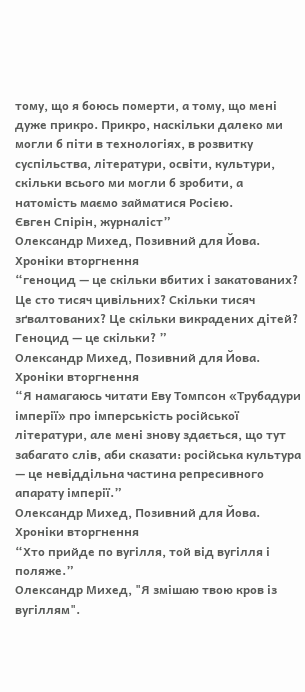тому, що я боюсь померти, а тому, що мені дуже прикро. Прикро, наскільки далеко ми могли б піти в технологіях, в розвитку суспільства, літератури, освіти, культури, скільки всього ми могли б зробити, а натомість маємо займатися Росією.
Євген Спірін, журналіст”
Олександр Михед, Позивний для Йова. Хроніки вторгнення
“геноцид — це скільки вбитих і закатованих? Це сто тисяч цивільних? Скільки тисяч зґвалтованих? Це скільки викрадених дітей? Геноцид — це скільки? ”
Олександр Михед, Позивний для Йова. Хроніки вторгнення
“Я намагаюсь читати Еву Томпсон «Трубадури імперії» про імперськість російської літератури, але мені знову здається, що тут забагато слів, аби сказати: російська культура — це невіддільна частина репресивного апарату імперії.”
Олександр Михед, Позивний для Йова. Хроніки вторгнення
“Хто прийде по вугілля, той від вугілля і поляже.”
Олександр Михед, "Я змішаю твою кров із вугіллям".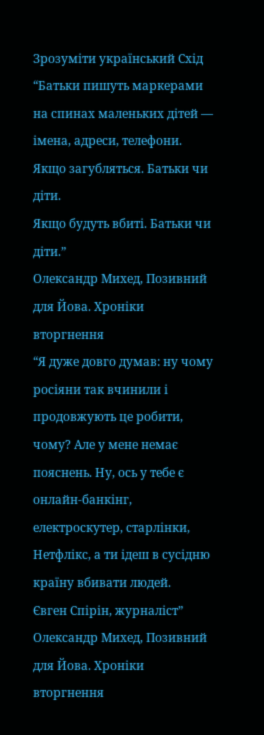Зрозуміти український Схід
“Батьки пишуть маркерами на спинах маленьких дітей — імена, адреси, телефони.
Якщо загубляться. Батьки чи діти.
Якщо будуть вбиті. Батьки чи діти.”
Олександр Михед, Позивний для Йова. Хроніки вторгнення
“Я дуже довго думав: ну чому росіяни так вчинили і продовжують це робити, чому? Але у мене немає пояснень. Ну, ось у тебе є онлайн-банкінг, електроскутер, старлінки, Нетфлікс, а ти ідеш в сусідню країну вбивати людей.
Євген Спірін, журналіст”
Олександр Михед, Позивний для Йова. Хроніки вторгнення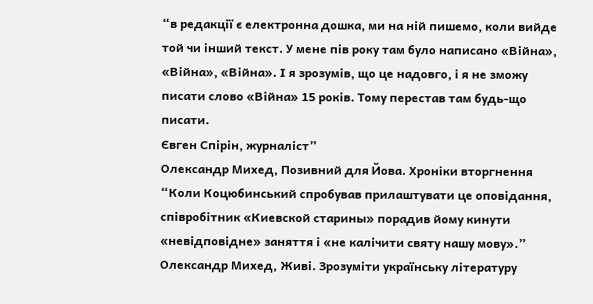“в редакції є електронна дошка, ми на ній пишемо, коли вийде той чи інший текст. У мене пів року там було написано «Війна», «Війна», «Війна». І я зрозумів, що це надовго, і я не зможу писати слово «Війна» 15 років. Тому перестав там будь-що писати.
Євген Спірін, журналіст”
Олександр Михед, Позивний для Йова. Хроніки вторгнення
“Коли Коцюбинський спробував прилаштувати це оповідання, співробітник «Киевской старины» порадив йому кинути «невідповідне» заняття і «не калічити святу нашу мову».”
Олександр Михед, Живі. Зрозуміти українську літературу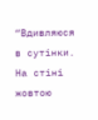“Вдивляюся в сутінки. На стіні жовтою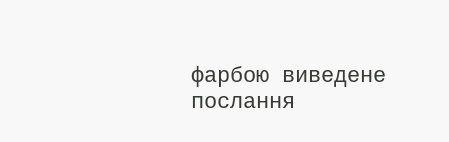фарбою виведене послання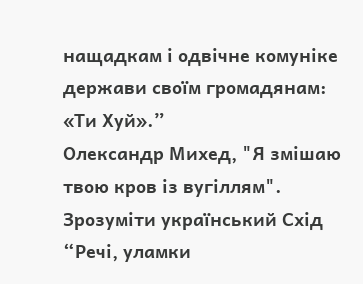нащадкам і одвічне комуніке держави своїм громадянам: «Ти Хуй».”
Олександр Михед, "Я змішаю твою кров із вугіллям". Зрозуміти український Схід
“Речі, уламки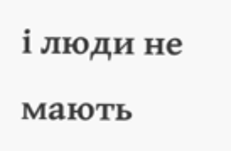і люди не мають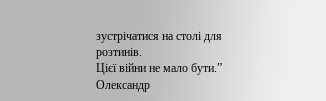зустрічатися на столі для розтинів.
Цієї війни не мало бути.”
Олександр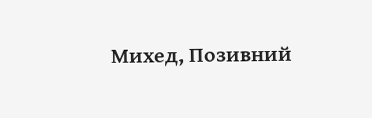Михед, Позивний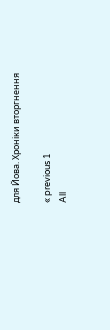для Йова. Хроніки вторгнення

« previous 1
All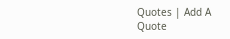Quotes | Add A Quote